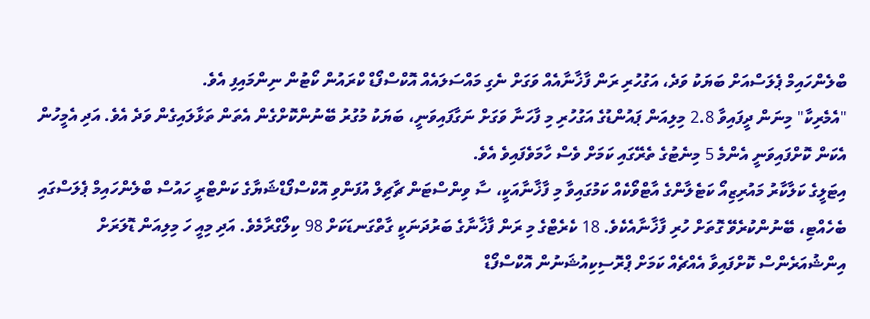ބްލެންހައިމް ޕެލަސްއަށް ބަޔަކު ވަދެ، އަގުހުރި ރަން ފާޚާނާއެއް ވަގަށް ނެގި މައްސަލައެއް އޮކްސްފޯޑް ކްރައުން ކޯޓުން ނިންމައިފި އެވެ.
"އެމެރިކާ" މިނަން ދީފައިވާ 2.8 މިލިއަން ޕައުންޑުގެ އަގުހުރި މި ފާހަނާ ވަގަށް ނަގާފައިވަނީ، ބަޔަކު މުގުރު ބޭނުންކޮށްގެން އެތަން ތަޅާލައިގެން ވަދެ އެވެ. އަދި އެމީހުން އެކަން ކޮށްފައިވަނީ އެންމެ 5 މިނެޓުގެ ތެރޭގައި ކަމަށް ވެސް ހާމަވެފައިވެ އެވެ.
އިޓަލީގެ ކަލާކާރު މައުރިޒިއޯ ކަޓެލާންގެ އާޓްވޯކެއް ކަމުގައިވާ މި ފާޚާނާއަކީ، ސާ ވިންސްޓަން ޗާޗިލް އުފަންވި އޮކްސްފޯޑްޝަޔާގެ ކަންޓްރީ ހައުސް ބްލެންހައިމް ޕެލަސްގައި ބެހެއްޓި، ބޭނުންކުރެވޭ ގޮތަށް ހުރި ފާޚާނާއެކެވެ. 18 ކެރެޓްގެ މި ރަން ފާޚާނާގެ ބަރުދަނަކީ ގާތްގަނޑަކަށް 98 ކިލޯގްރާމެވެ. އަދި މިއީ ހަ މިލިއަން ޑޮލަރަށް އިންޝުއަރެންސް ކޮށްފައިވާ އެއްޗެއް ކަމަށް ޕްރޮސިކިއުޝަނުން އޮކްސްފޯޑް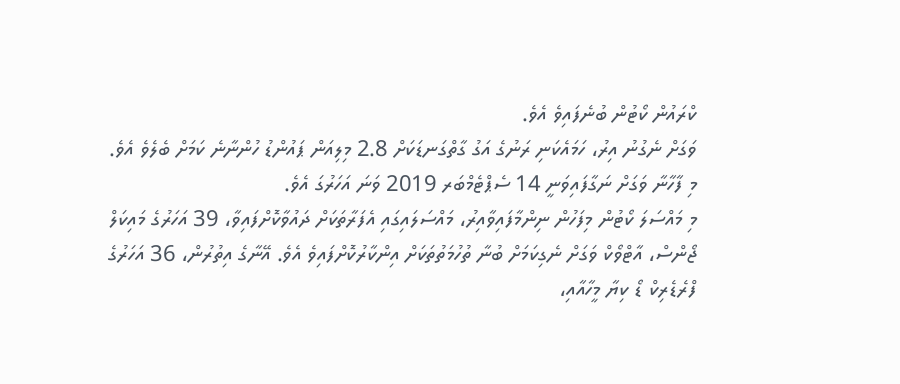ކްރައުން ކޯޓުން ބުނެފައިވެ އެވެ.
ވަގަށް ނެގުނު އިރު، ހަމައެކަނި ރަނުގެ އަގު ގާތްގަނޑަކަށް 2.8 މިލިއަން ޕައުންޑު ހުންނާނެ ކަމަށް ބެލެވެ އެވެ. މި ފާހާނާ ވަގަށް ނަގާފައިވަނީ 14 ސެޕްޓެމްބަރ 2019 ވަނަ އަހަރުގަ އެވެ.
މި މައްސަލަ ކޯޓުން މިފަހުން ނިންމާފައިވާއިރު، މައްސަލައިގައި އެފަރާތަކަށް ދައުވާކޮށްފައިވާ، 39 އަހަރުގެ މައިކަލް ޖޯންސް، އާޓްވޯކް ވަގަށް ނެގިކަމަށް ބުނާ ތުހުމަތުތަކަށް އިންކާރުކޮށްފައިވެ އެވެ. އޭނާގެ އިތުރުން، 36 އަހަރުގެ ފްރެޑެރިކް ޑޯ ކިޔާ މީހާއާއި،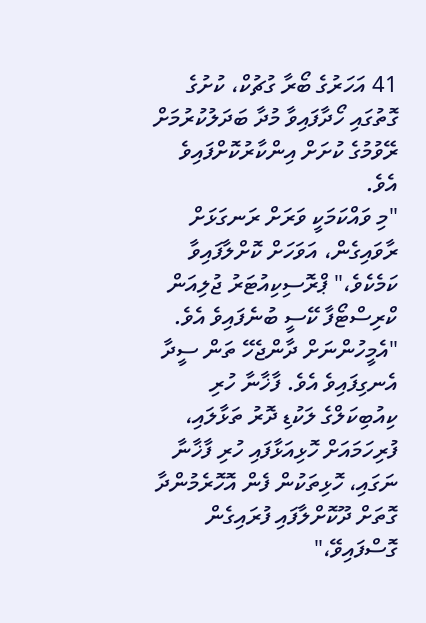41 އަހަރުގެ ބޯރާ ގުޗުކް، ކުށުގެ ގޮތުގައި ހޯދާފައިވާ މުދާ ބަދަލުކުރުމަށް ރޭވުމުގެ ކުށަށް އިންކާރުކޮށްފައިވެ އެވެ.
"މި ވައްކަމަކީ ވަރަށް ރަނގަޅަށް ރާވައިގެން، އަވަހަށް ކޮށްލާފައިވާ ކަމެކެވެ،" ޕްރޮސިކިއުޓަރު ޖުލިއަން ކްރިސްޓޯފާ ކޭސީ ބުނެފައިވެ އެވެ.
"އެމީހުންނަށް ދާންޖެހޭ ތަން ސީދާ އެނގިފައިވެ އެވެ. ފާޚާނާ ހުރި ކިއުބިކަލްގެ ލަކުޑި ދޮރު ތަޅާލައި، ފުރިހަމައަށް ހޮޅިއަޅާފައި ހުރި ފާޚާނާ ނަގައި، ހޮޅިތަކުން ފެން އޮހޮރެމުންދާ ގޮތަށް ދޫކޮށްލާފައި ފުރައިގެން ގޮސްފައިވޭ،"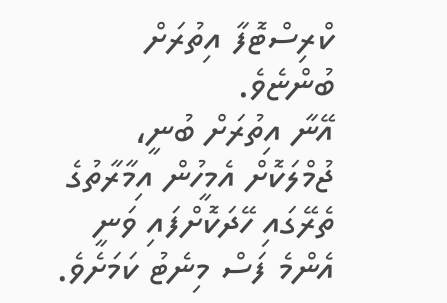ކްރިސްޓޮފާ އިތުރަށް ބުންޏެވެ.
އޭނާ އިތުރަށް ބުނީ، ޖުމްލަކޮށް އެމީހުން އިމާރާތުގެ ތެރޭގައި ހޭދަކޮށްފައި ވަނީ އެންމެ ފަސް މިނެޓު ކަމަށެވެ.